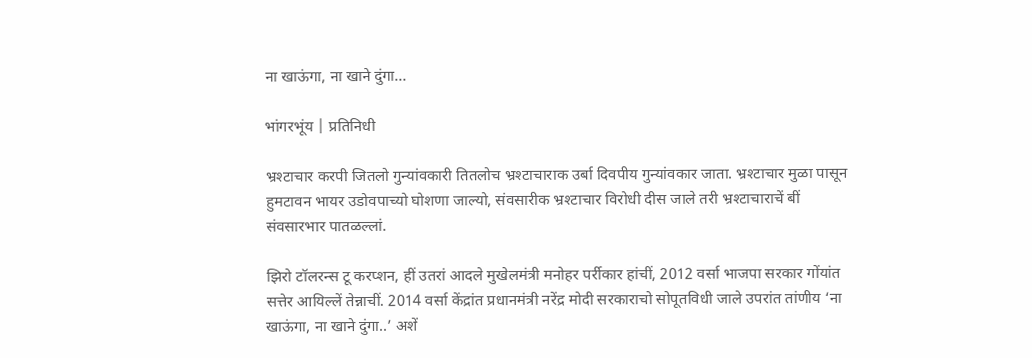ना खाऊंगा, ना खाने दुंगा…

भांगरभूंय | प्रतिनिधी

भ्रश्टाचार करपी जितलो गुन्यांवकारी तितलोच भ्रश्टाचाराक उर्बा दिवपीय गुन्यांवकार जाता. भ्रश्टाचार मुळा पासून हुमटावन भायर उडोवपाच्यो घोशणा जाल्यो, संवसारीक भ्रश्टाचार विरोधी दीस जाले तरी भ्रश्टाचाराचें बीं संवसारभार पातळल्लां.

झिरो टॉलरन्स टू करप्शन, हीं उतरां आदले मुखेलमंत्री मनोहर पर्रीकार हांचीं, 2012 वर्सा भाजपा सरकार गोंयांत सत्तेर आयिल्लें तेन्नाचीं. 2014 वर्सा केंद्रांत प्रधानमंत्री नरेंद्र मोदी सरकाराचो सोपूतविधी जाले उपरांत तांणीय ‘ना खाऊंगा, ना खाने दुंगा..’ अशें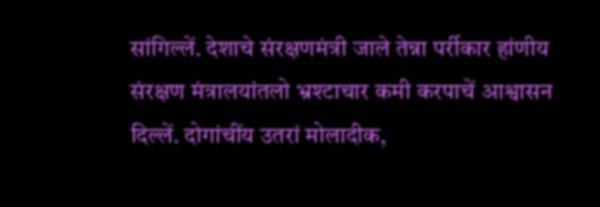सांगिल्लें. देशाचे संरक्षणमंत्री जाले तेन्ना पर्रीकार हांणीय संरक्षण मंत्रालयांतलो भ्रश्टाचार कमी करपाचें आश्वासन दिल्लें. दोगांचींय उतरां मोलादीक,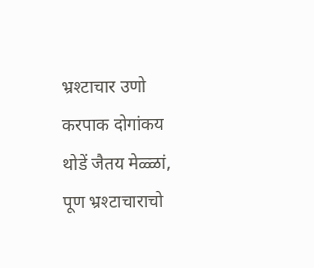भ्रश्टाचार उणो करपाक दोगांकय थोडें जैतय मेळ्ळां, पूण भ्रश्टाचाराचो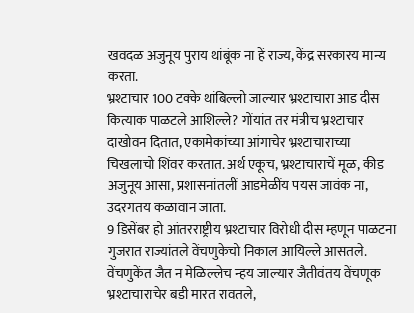खवदळ अजुनूय पुराय थांबूंक ना हें राज्य, केंद्र सरकारय मान्य करता.
भ्रश्टाचार 100 टक्के थांबिल्लो जाल्यार भ्रश्टाचारा आड दीस कित्याक पाळटले आशिल्ले? गोंयांत तर मंत्रीच भ्रश्टाचार दाखोवन दितात, एकामेकांच्या आंगाचेर भ्रश्टाचाराच्या चिखलाचो शिंवर करतात. अर्थ एकूच, भ्रश्टाचाराचें मूळ, कीड अजुनूय आसा, प्रशासनांतलीं आडमेळींय पयस जावंक ना, उदरगतय कळावान जाता.
9 डिसेंबर हो आंतरराष्ट्रीय भ्रश्टाचार विरोधी दीस म्हणून पाळटना गुजरात राज्यांतले वेंचणुकेचो निकाल आयिल्ले आसतले. वेंचणुकेंत जैत न मेळिल्लेच न्हय जाल्यार जैतीवंतय वेंचणूक भ्रश्टाचाराचेर बडी मारत रावतले,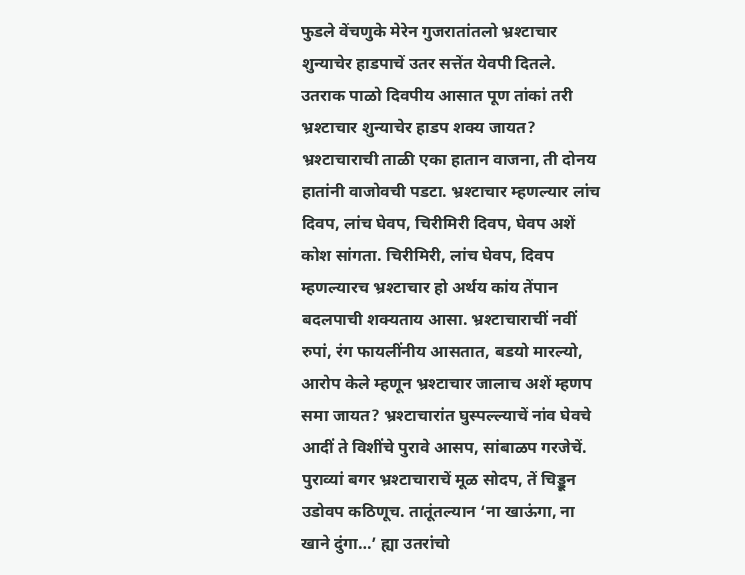फुडले वेंचणुके मेरेन गुजरातांतलो भ्रश्टाचार शुन्याचेर हाडपाचें उतर सत्तेंत येवपी दितले. उतराक पाळो दिवपीय आसात पूण तांकां तरी भ्रश्टाचार शुन्याचेर हाडप शक्य जायत?
भ्रश्टाचाराची ताळी एका हातान वाजना, ती दोनय हातांनी वाजोवची पडटा. भ्रश्टाचार म्हणल्यार लांच दिवप, लांच घेवप, चिरीमिरी दिवप, घेवप अशें कोश सांगता. चिरीमिरी, लांच घेवप, दिवप म्हणल्यारच भ्रश्टाचार हो अर्थय कांय तेंपान बदलपाची शक्यताय आसा. भ्रश्टाचाराचीं नवीं रुपां, रंग फायलींनीय आसतात, बडयो मारल्यो, आरोप केले म्हणून भ्रश्टाचार जालाच अशें म्हणप समा जायत? भ्रश्टाचारांत घुस्पल्ल्याचें नांव घेवचे आदीं ते विशींचे पुरावे आसप, सांबाळप गरजेचें. पुराव्यां बगर भ्रश्टाचाराचें मूळ सोदप, तें चिड्डून उडोवप कठिणूच. तातूंतल्यान ‘ना खाऊंगा, ना खाने दुंगा…’ ह्या उतरांचो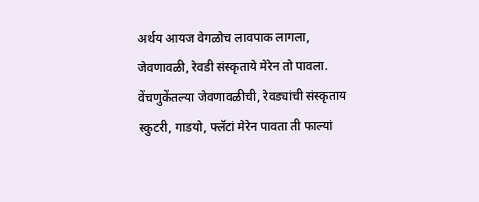अर्थय आयज वेगळोच लावपाक लागला, जेवणावळी, रेवडी संस्कृताये मेरेन तो पावला. वेंचणुकेंतल्या जेवणावळीची, रेवड्यांची संस्कृताय स्कुटरी, गाडयो, फ्लॅटां मेरेन पावता ती फाल्यां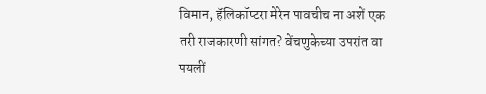विमान, हॅलिकॉप्टरा मेरेन पावचीच ना अशें एक तरी राजकारणी सांगत? वेंचणुकेच्या उपरांत वा पयलीं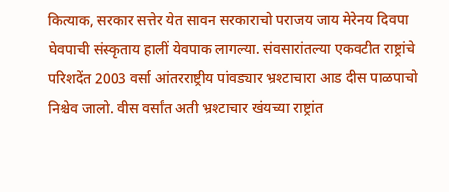कित्याक, सरकार सत्तेर येत सावन सरकाराचो पराजय जाय मेरेनय दिवपा घेवपाची संस्कृताय हालीं येवपाक लागल्या. संवसारांतल्या एकवटीत राष्ट्रांचे परिशदेंत 2003 वर्सा आंतरराष्ट्रीय पांवड्यार भ्रश्टाचारा आड दीस पाळपाचो निश्चेव जालो. वीस वर्सांत अती भ्रश्टाचार खंयच्या राष्ट्रांत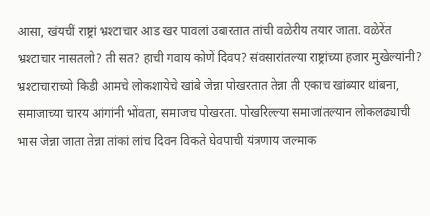आसा, खंयचीं राष्ट्रां भ्रश्टाचार आड खर पावलां उबारतात तांची वळेरीय तयार जाता. वळेरेंत भ्रश्टाचार नासतलो? ती सत? हाची गवाय कोणें दिवप? संवसारांतल्या राष्ट्रांच्या हजार मुखेल्यांनी?
भ्रश्टाचाराच्यो किडी आमचे लोकशायेचे खांबे जेन्ना पोखरतात तेन्ना ती एकाच खांब्यार थांबना, समाजाच्या चारय आंगांनी भोंवता, समाजच पोखरता. पोखरिल्ल्या समाजांतल्यान लोकलढ्याची भास जेन्ना जाता तेन्ना तांकां लांच दिवन विकते घेवपाची यंत्रणाय जल्माक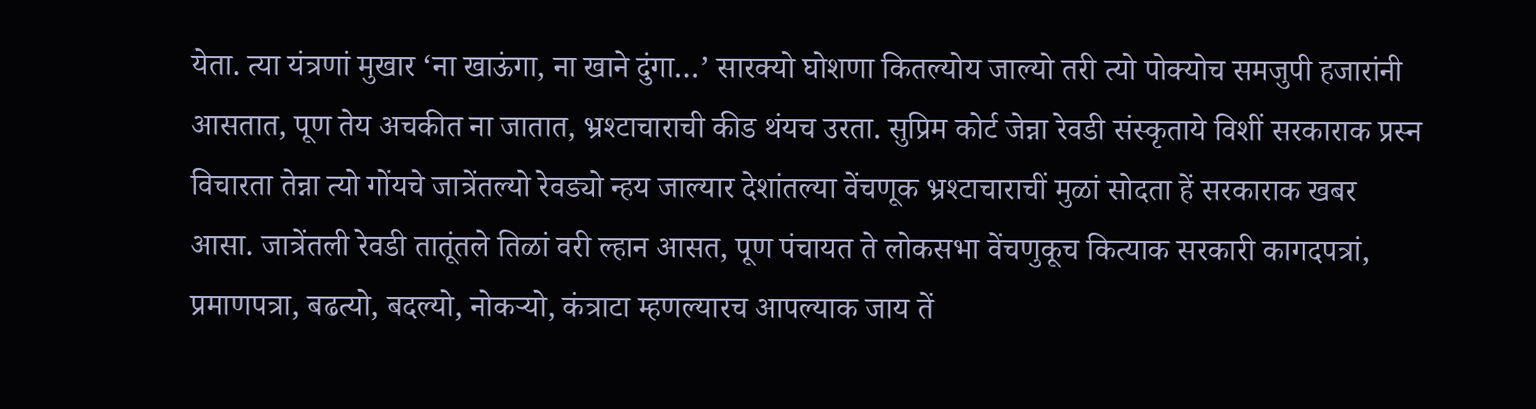येता. त्या यंत्रणां मुखार ‘ना खाऊंगा, ना खाने दुंगा…’ सारक्यो घोशणा कितल्योय जाल्यो तरी त्यो पोक्योच समजुपी हजारांनी आसतात, पूण तेय अचकीत ना जातात, भ्रश्टाचाराची कीड थंयच उरता. सुप्रिम कोर्ट जेन्ना रेवडी संस्कृताये विशीं सरकाराक प्रस्न विचारता तेन्ना त्यो गोंयचे जात्रेंतल्यो रेवड्यो न्हय जाल्यार देशांतल्या वेंचणूक भ्रश्टाचाराचीं मुळां सोदता हें सरकाराक खबर आसा. जात्रेंतली रेवडी तातूंतले तिळां वरी ल्हान आसत, पूण पंचायत ते लोकसभा वेंचणुकूच कित्याक सरकारी कागदपत्रां, प्रमाणपत्रा, बढत्यो, बदल्यो, नोकऱ्यो, कंत्राटा म्हणल्यारच आपल्याक जाय तें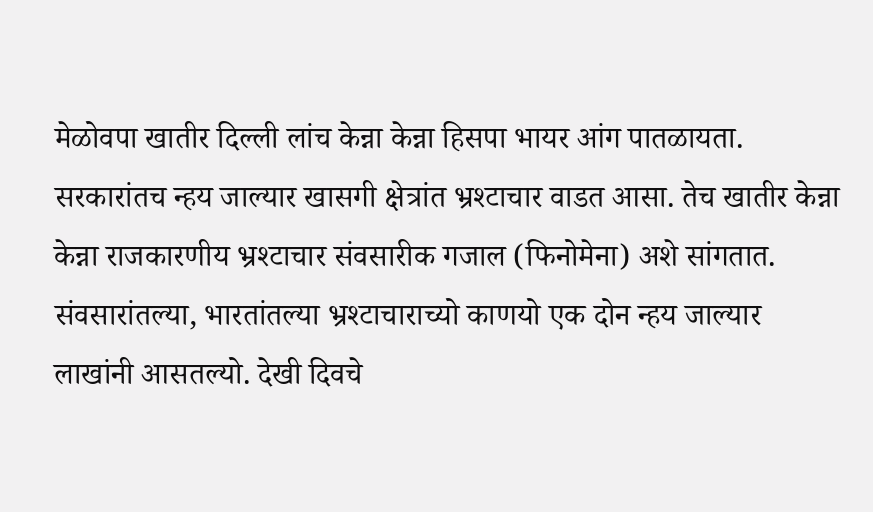मेळोवपा खातीर दिल्ली लांच केन्ना केन्ना हिसपा भायर आंग पातळायता.
सरकारांतच न्हय जाल्यार खासगी क्षेत्रांत भ्रश्टाचार वाडत आसा. तेच खातीर केन्ना केन्ना राजकारणीय भ्रश्टाचार संवसारीक गजाल (फिनोमेना) अशे सांगतात. संवसारांतल्या, भारतांतल्या भ्रश्टाचाराच्यो काणयो एक दोन न्हय जाल्यार लाखांनी आसतल्यो. देखी दिवचे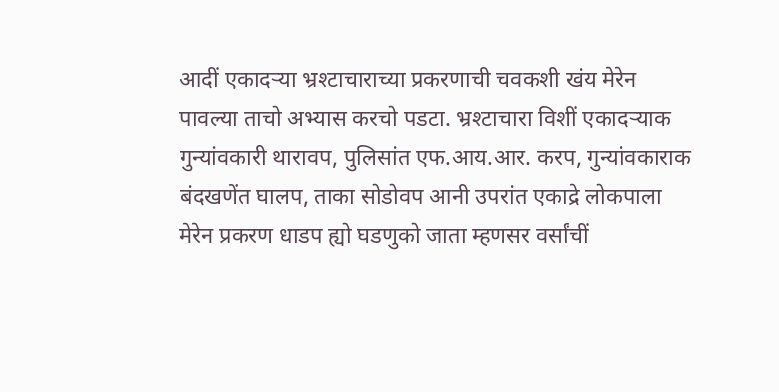आदीं एकादऱ्या भ्रश्टाचाराच्या प्रकरणाची चवकशी खंय मेरेन पावल्या ताचो अभ्यास करचो पडटा. भ्रश्टाचारा विशीं एकादऱ्याक गुन्यांवकारी थारावप, पुलिसांत एफ.आय.आर. करप, गुन्यांवकाराक बंदखणेंत घालप, ताका सोडोवप आनी उपरांत एकाद्रे लोकपाला मेरेन प्रकरण धाडप ह्यो घडणुको जाता म्हणसर वर्सांचीं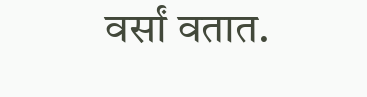वर्सां वतात.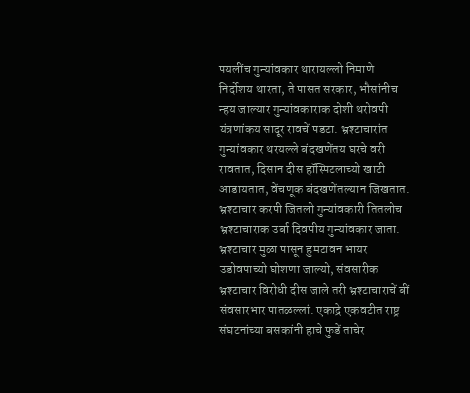पयलींच गुन्यांवकार थारायल्लो निमाणे निर्दोशय थारता, ते पासत सरकार, भौसांनीच न्हय जाल्यार गुन्यांवकाराक दोशी थरोवपी यंत्रणांकय सादूर रावचें पडटा. भ्रश्टाचारांत गुन्यांवकार थरयल्ले बंदखणेंतय घरचे वरी रावतात, दिसान दीस हॉस्पिटलाच्यो खाटी आडायतात, वेंचणूक बंदखणेंतल्यान जिखतात.
भ्रश्टाचार करपी जितलो गुन्यांवकारी तितलोच भ्रश्टाचाराक उर्बा दिवपीय गुन्यांवकार जाता. भ्रश्टाचार मुळा पासून हुमटावन भायर उडोवपाच्यो घोशणा जाल्यो, संवसारीक भ्रश्टाचार विरोधी दीस जाले तरी भ्रश्टाचाराचें बीं संवसारभार पातळल्लां. एकाद्रे एकवटीत राष्ट्र संघटनांच्या बसकांनी हाचे फुडें ताचेर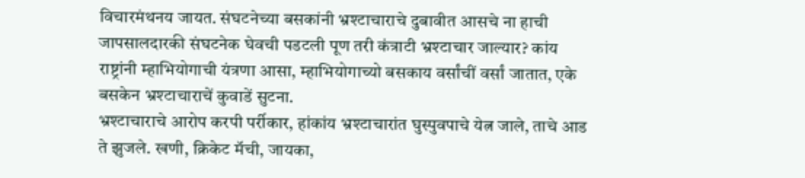विचारमंथनय जायत. संघटनेच्या बसकांनी भ्रश्टाचाराचे दुबावीत आसचे ना हाची जापसालदारकी संघटनेक घेवची पडटली पूण तरी कंत्राटी भ्रश्टाचार जाल्यार? कांय राष्ट्रांनी म्हाभियोगाची यंत्रणा आसा, म्हाभियोगाच्यो बसकाय वर्सांचीं वर्सां जातात, एके बसकेन भ्रश्टाचाराचें कुवाडें सुटना.
भ्रश्टाचाराचे आरोप करपी पर्रीकार, हांकांय भ्रश्टाचारांत घुस्पुवपाचे येत्न जाले, ताचे आड ते झुजले. खणी, क्रिकेट मॅची, जायका,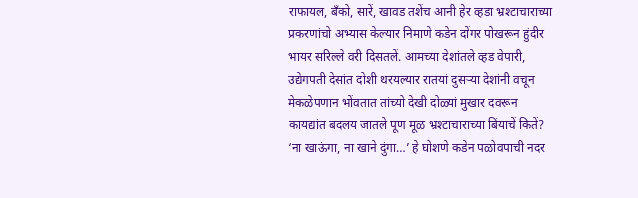राफायल, बँको, सारें, खावड तशेंच आनी हेर व्हडा भ्रश्टाचाराच्या प्रकरणांचो अभ्यास केल्यार निमाणे कडेन दोंगर पोखरून हुंदीर भायर सरिल्ले वरी दिसतलें. आमच्या देशांतले व्हड वेपारी, उद्येगपती देसांत दोशी थरयल्यार रातयां दुसऱ्या देशांनी वचून मेकळेपणान भोंवतात तांच्यो देखी दोळ्यां मुखार दवरून कायद्यांत बदलय जातले पूण मूळ भ्रश्टाचाराच्या बिंयाचें कितें?
‘ना खाऊंगा, ना खाने दुंगा…’ हे घोशणे कडेन पळोवपाची नदर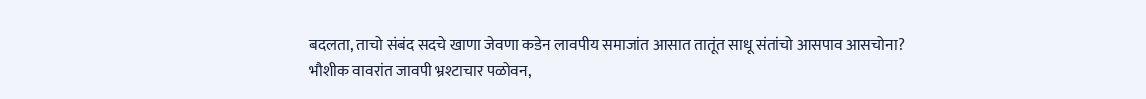बदलता, ताचो संबंद सदचे खाणा जेवणा कडेन लावपीय समाजांत आसात तातूंत साधू संतांचो आसपाव आसचोना?
भौशीक वावरांत जावपी भ्रश्टाचार पळोवन,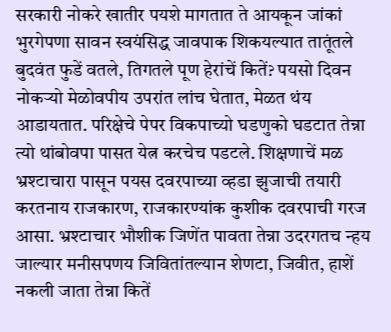सरकारी नोकरे खातीर पयशे मागतात ते आयकून जांकां भुरगेपणा सावन स्वयंसिद्ध जावपाक शिकयल्यात तातूंतले बुदवंत फुडें वतले, तिगतले पूण हेरांचें कितें? पयसो दिवन नोकऱ्यो मेळोवपीय उपरांत लांच घेतात, मेळत थंय आडायतात. परिक्षेचे पेपर विकपाच्यो घडणुको घडटात तेन्ना त्यो थांबोवपा पासत येत्न करचेच पडटले. शिक्षणाचें मळ भ्रश्टाचारा पासून पयस दवरपाच्या व्हडा झुजाची तयारी करतनाय राजकारण, राजकारण्यांक कुशीक दवरपाची गरज आसा. भ्रश्टाचार भौशीक जिणेंत पावता तेन्ना उदरगतच न्हय जाल्यार मनीसपणय जिवितांतल्यान शेणटा, जिवीत, हाशें नकली जाता तेन्ना कितें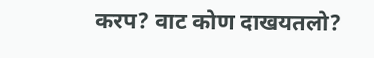करप? वाट कोण दाखयतलो?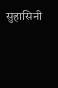सुहासिनी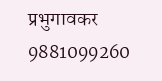प्रभुगावकर
9881099260